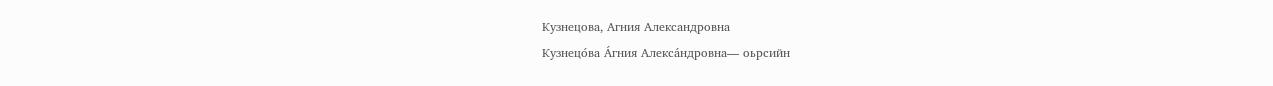Кузнецова, Агния Александровна
Кузнецо́ва А́гния Алекса́ндровна— оьрсийн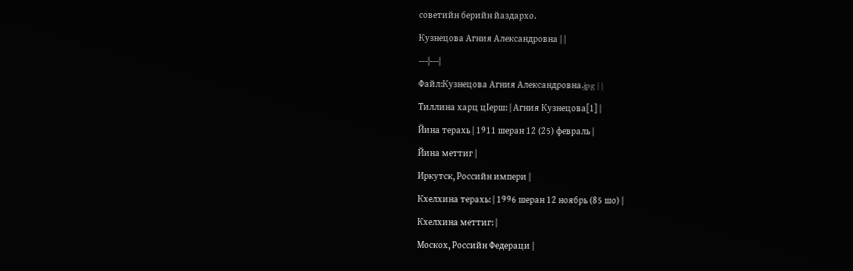советийн берийн йаздархо.
Кузнецова Агния Александровна | |
---|---|
Файл:Кузнецова Агния Александровна.jpg | |
Тиллина харц цӀерш: | Агния Кузнецова[1] |
Йина терахь | 1911 шеран 12 (25) февраль |
Йина меттиг |
Иркутск, Российн импери |
Кхелхина терахь: | 1996 шеран 12 ноябрь (85 шо) |
Кхелхина меттиг: |
Москох, Российн Федераци |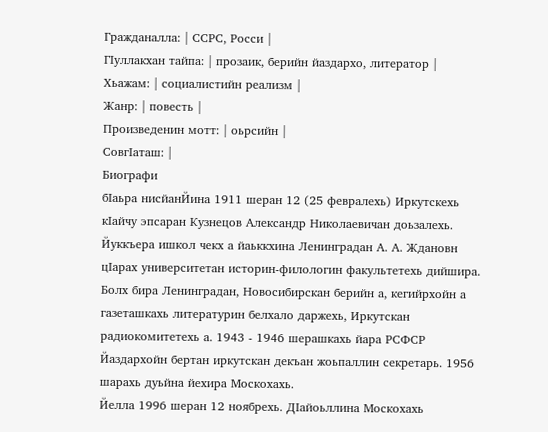Гражданалла: | ССРС, Росси |
ГӀуллакхан тайпа: | прозаик, берийн йаздархо, литератор |
Хьажам: | социалистийн реализм |
Жанр: | повесть |
Произведенин мотт: | оьрсийн |
СовгӀаташ: |
Биографи
бӀаьра нисйанЙина 1911 шеран 12 (25 февралехь) Иркутскехь кӀайчу эпсаран Кузнецов Александр Николаевичан доьзалехь. Йуккъера ишкол чекх а йаьккхина Ленинградан А. А. Ждановн цӀарах университетан историн-филологин факультетехь дийшира. Болх бира Ленинградан, Новосибирскан берийн а, кегийрхойн а газеташкахь литературин белхало даржехь, Иркутскан радиокомитетехь а. 1943 - 1946 шерашкахь йара РСФСР Йаздархойн бертан иркутскан декъан жоьпаллин секретарь. 1956 шарахь дуьйна йехира Москохахь.
Йелла 1996 шеран 12 ноябрехь. ДӀайоьллина Москохахь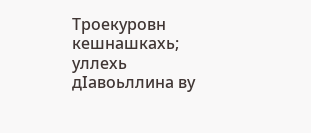Троекуровн кешнашкахь; уллехь дӀавоьллина ву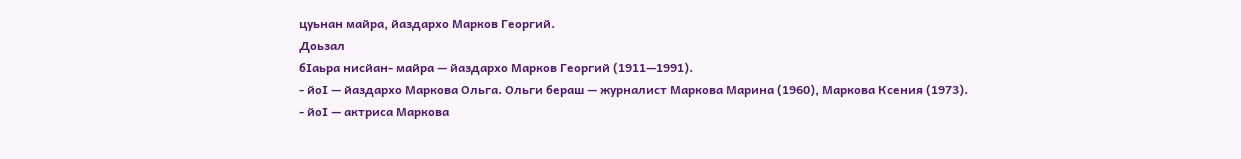цуьнан майра, йаздархо Марков Георгий.
Доьзал
бӀаьра нисйан- майра — йаздархо Марков Георгий (1911—1991).
- йоӀ — йаздархо Маркова Ольга. Ольги бераш — журналист Маркова Марина (1960), Маркова Ксения (1973).
- йоӀ — актриса Маркова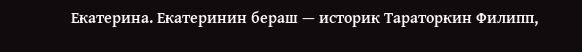Екатерина. Екатеринин бераш — историк Тараторкин Филипп,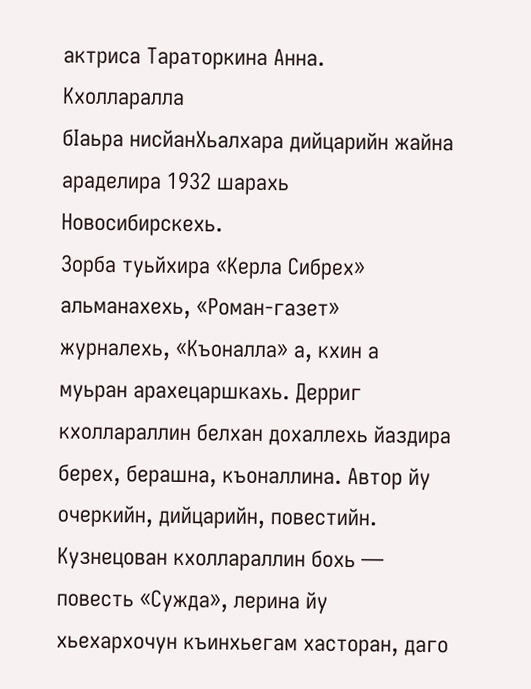актриса Тараторкина Анна.
Кхолларалла
бӀаьра нисйанХьалхара дийцарийн жайна араделира 1932 шарахь Новосибирскехь.
Зорба туьйхира «Керла Сибрех» альманахехь, «Роман-газет» журналехь, «Къоналла» а, кхин а муьран арахецаршкахь. Дерриг кхоллараллин белхан дохаллехь йаздира берех, берашна, къоналлина. Автор йу очеркийн, дийцарийн, повестийн.
Кузнецован кхоллараллин бохь — повесть «Сужда», лерина йу хьехархочун къинхьегам хасторан, даго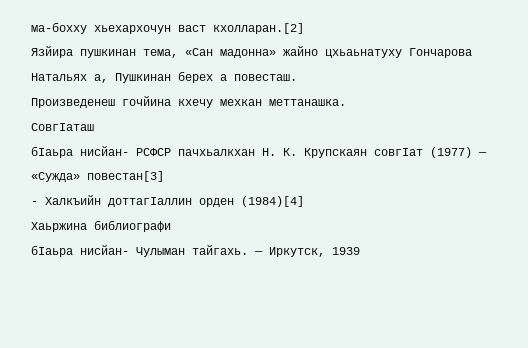ма-бохху хьехархочун васт кхолларан.[2]
Язйира пушкинан тема, «Сан мадонна» жайно цхьаьнатуху Гончарова Натальях а, Пушкинан берех а повесташ.
Произведенеш гочйина кхечу мехкан меттанашка.
СовгӀаташ
бӀаьра нисйан- РСФСР пачхьалкхан Н. К. Крупскаян совгӀат (1977) — «Сужда» повестан[3]
- Халкъийн доттагӀаллин орден (1984)[4]
Хаьржина библиографи
бӀаьра нисйан- Чулыман тайгахь. — Иркутск, 1939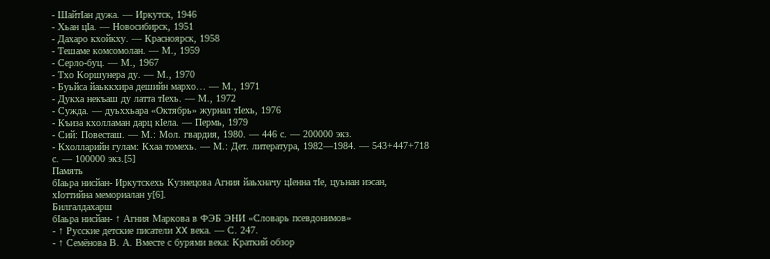- ШайтӀан дужа. — Иркутск, 1946
- Хьан цӀа. — Новосибирск, 1951
- Дахаро кхойкху. — Красноярск, 1958
- Тешаме комсомолан. — М., 1959
- Серло-буц. — М., 1967
- Тхо Коршунера ду. — М., 1970
- Буьйса йаьккхира дешийн мархо… — М., 1971
- Дукха некъаш ду латта тӀехь. — М., 1972
- Сужда. — дуьххьара «Октябрь» журнал тӀехь, 1976
- Къиза кхолламан дарц кӀела. — Пермь, 1979
- Сий: Повесташ. — М.: Мол. гвардия, 1980. — 446 с. — 200000 экз.
- Кхолларийн гулам: Кхаа томехь. — М.: Дет. литература, 1982—1984. — 543+447+718 с. — 100000 экз.[5]
Память
бӀаьра нисйан- Иркутскехь Кузнецова Агния йаьхначу цӀенна тӀе, цуьнан иэсан, хӀоттийна мемориалан у[6].
Билгалдахарш
бӀаьра нисйан- ↑ Агния Маркова в ФЭБ ЭНИ «Словарь псевдонимов»
- ↑ Русские детские писатели XX века. — С. 247.
- ↑ Семёнова В. А. Вместе с бурями века: Краткий обзор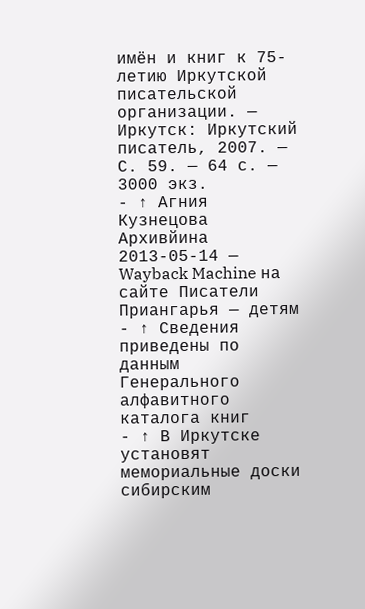имён и книг к 75-летию Иркутской писательской организации. — Иркутск: Иркутский писатель, 2007. — С. 59. — 64 с. — 3000 экз.
- ↑ Агния Кузнецова Архивйина 2013-05-14 — Wayback Machine на сайте Писатели Приангарья — детям
- ↑ Сведения приведены по данным Генерального алфавитного каталога книг
- ↑ В Иркутске установят мемориальные доски сибирским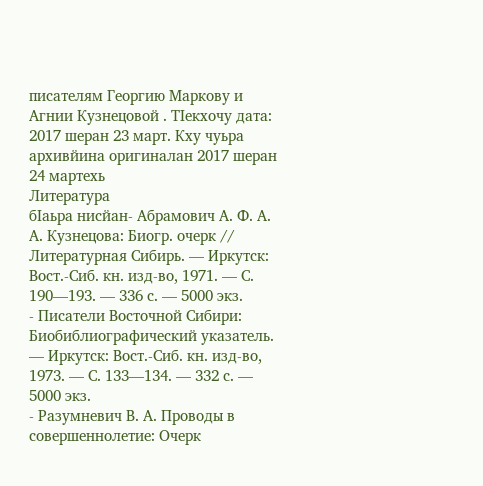писателям Георгию Маркову и Агнии Кузнецовой . ТӀекхочу дата: 2017 шеран 23 март. Кху чуьра архивйина оригиналан 2017 шеран 24 мартехь
Литература
бӀаьра нисйан- Абрамович А. Ф. А. А. Кузнецова: Биогр. очерк // Литературная Сибирь. — Иркутск: Вост.-Сиб. кн. изд-во, 1971. — С. 190—193. — 336 с. — 5000 экз.
- Писатели Восточной Сибири: Биобиблиографический указатель. — Иркутск: Вост.-Сиб. кн. изд-во, 1973. — С. 133—134. — 332 с. — 5000 экз.
- Разумневич В. А. Проводы в совершеннолетие: Очерк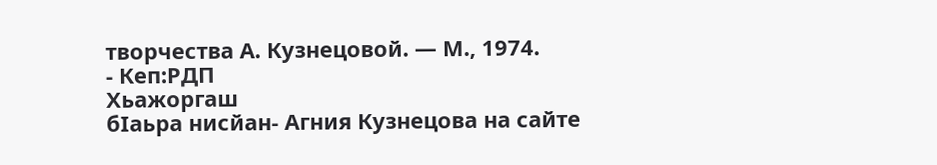творчества А. Кузнецовой. — М., 1974.
- Кеп:РДП
Хьажоргаш
бӀаьра нисйан- Агния Кузнецова на сайте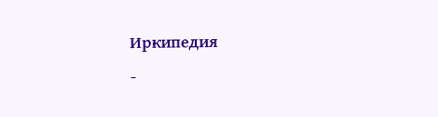Иркипедия
-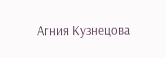Агния Кузнецова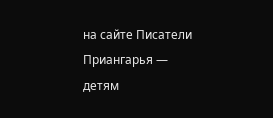на сайте Писатели Приангарья — детям